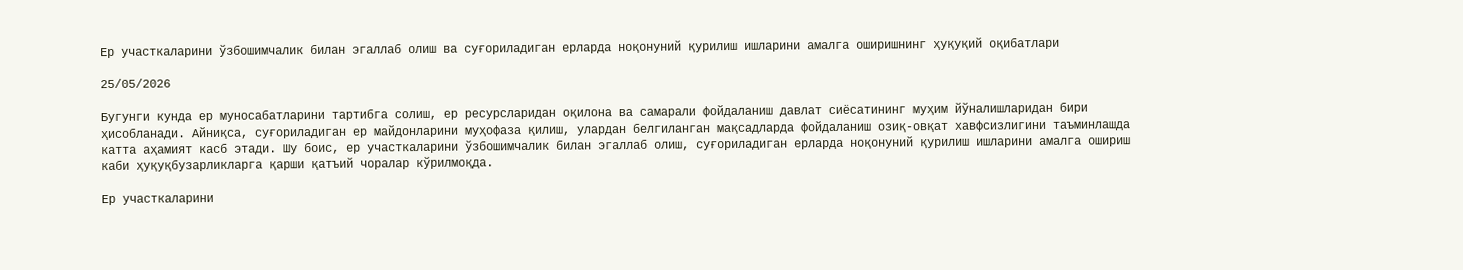Ер участкаларини ўзбошимчалик билан эгаллаб олиш ва суғориладиган ерларда ноқонуний қурилиш ишларини амалга оширишнинг ҳуқуқий оқибатлари

25/05/2026

Бугунги кунда ер муносабатларини тартибга солиш, ер ресурсларидан оқилона ва самарали фойдаланиш давлат сиёсатининг муҳим йўналишларидан бири ҳисобланади. Айниқса, суғориладиган ер майдонларини муҳофаза қилиш, улардан белгиланган мақсадларда фойдаланиш озиқ-овқат хавфсизлигини таъминлашда катта аҳамият касб этади. Шу боис, ер участкаларини ўзбошимчалик билан эгаллаб олиш, суғориладиган ерларда ноқонуний қурилиш ишларини амалга ошириш каби ҳуқуқбузарликларга қарши қатъий чоралар кўрилмоқда.

Ер участкаларини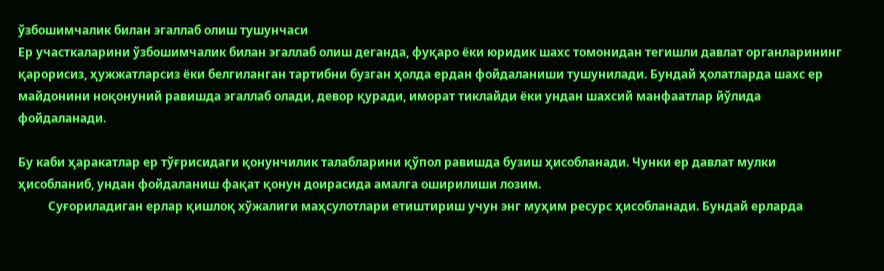ўзбошимчалик билан эгаллаб олиш тушунчаси
Ер участкаларини ўзбошимчалик билан эгаллаб олиш деганда, фуқаро ёки юридик шахс томонидан тегишли давлат органларининг қарорисиз, ҳужжатларсиз ёки белгиланган тартибни бузган ҳолда ердан фойдаланиши тушунилади. Бундай ҳолатларда шахс ер майдонини ноқонуний равишда эгаллаб олади, девор қуради, иморат тиклайди ёки ундан шахсий манфаатлар йўлида фойдаланади.

Бу каби ҳаракатлар ер тўғрисидаги қонунчилик талабларини қўпол равишда бузиш ҳисобланади. Чунки ер давлат мулки ҳисобланиб, ундан фойдаланиш фақат қонун доирасида амалга оширилиши лозим.
          Суғориладиган ерлар қишлоқ хўжалиги маҳсулотлари етиштириш учун энг муҳим ресурс ҳисобланади. Бундай ерларда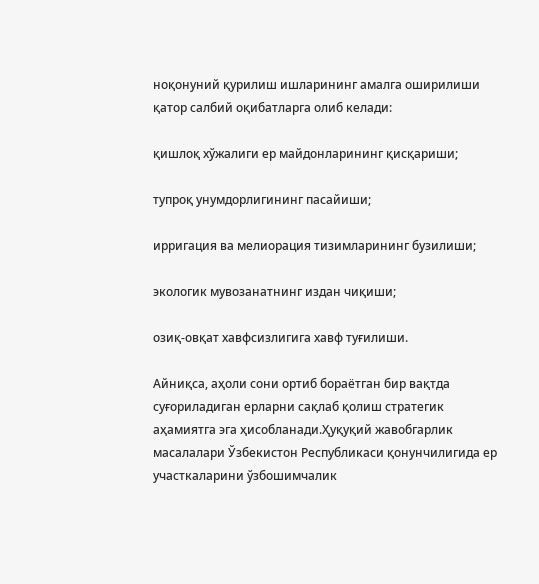ноқонуний қурилиш ишларининг амалга оширилиши қатор салбий оқибатларга олиб келади:

қишлоқ хўжалиги ер майдонларининг қисқариши;

тупроқ унумдорлигининг пасайиши;

ирригация ва мелиорация тизимларининг бузилиши;

экологик мувозанатнинг издан чиқиши;

озиқ-овқат хавфсизлигига хавф туғилиши.

Айниқса, аҳоли сони ортиб бораётган бир вақтда суғориладиган ерларни сақлаб қолиш стратегик аҳамиятга эга ҳисобланади.Ҳуқуқий жавобгарлик масалалари Ўзбекистон Республикаси қонунчилигида ер участкаларини ўзбошимчалик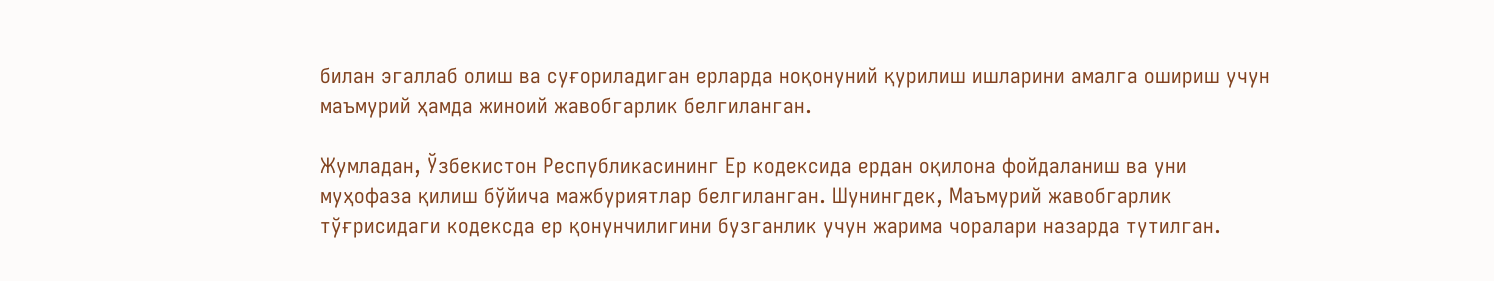билан эгаллаб олиш ва суғориладиган ерларда ноқонуний қурилиш ишларини амалга ошириш учун маъмурий ҳамда жиноий жавобгарлик белгиланган.

Жумладан, Ўзбекистон Республикасининг Ер кодексида ердан оқилона фойдаланиш ва уни муҳофаза қилиш бўйича мажбуриятлар белгиланган. Шунингдек, Маъмурий жавобгарлик тўғрисидаги кодексда ер қонунчилигини бузганлик учун жарима чоралари назарда тутилган.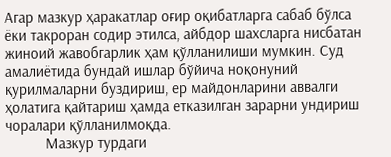Агар мазкур ҳаракатлар оғир оқибатларга сабаб бўлса ёки такроран содир этилса, айбдор шахсларга нисбатан жиноий жавобгарлик ҳам қўлланилиши мумкин. Суд амалиётида бундай ишлар бўйича ноқонуний қурилмаларни буздириш, ер майдонларини аввалги ҳолатига қайтариш ҳамда етказилган зарарни ундириш чоралари қўлланилмоқда.
          Мазкур турдаги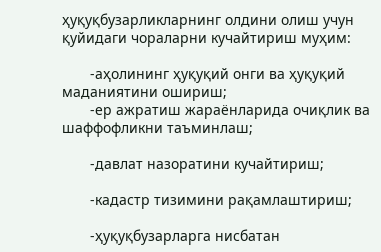ҳуқуқбузарликларнинг олдини олиш учун қуйидаги чораларни кучайтириш муҳим:

       -аҳолининг ҳуқуқий онги ва ҳуқуқий маданиятини ошириш;
       -ер ажратиш жараёнларида очиқлик ва шаффофликни таъминлаш;

       -давлат назоратини кучайтириш;

       -кадастр тизимини рақамлаштириш;

       -ҳуқуқбузарларга нисбатан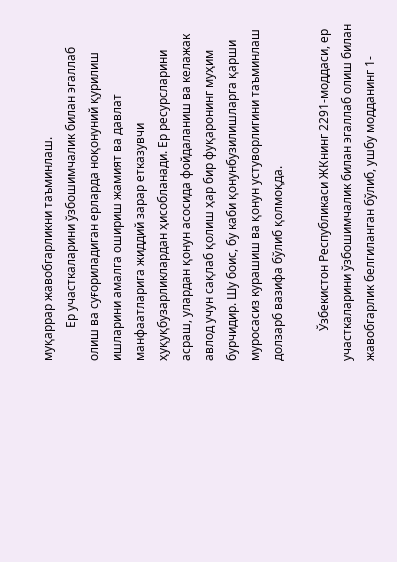муқаррар жавобгарликни таъминлаш.
           Ер участкаларини ўзбошимчалик билан эгаллаб олиш ва суғориладиган ерларда ноқонуний қурилиш ишларини амалга ошириш жамият ва давлат манфаатларига жиддий зарар етказувчи ҳуқуқбузарликлардан ҳисобланади. Ер ресурсларини асраш, улардан қонун асосида фойдаланиш ва келажак авлод учун сақлаб қолиш ҳар бир фуқаронинг муҳим бурчидир. Шу боис, бу каби қонунбузилишларга қарши муросасиз курашиш ва қонун устуворлигини таъминлаш долзарб вазифа бўлиб қолмоқда.

          Ўзбекистон Республикаси ЖКнинг 2291-моддаси, ер участкаларини ўзбошимчалик билан эгаллаб олиш билан жавобгарлик белгиланган бўлиб, ушбу модданинг 1-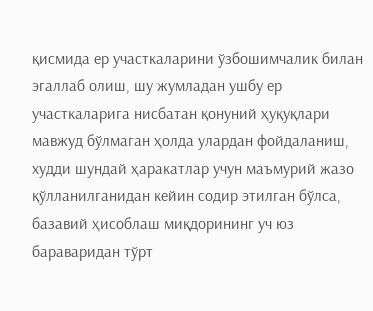қисмида ер участкаларини ўзбошимчалик билан эгаллаб олиш, шу жумладан ушбу ер участкаларига нисбатан қонуний ҳуқуқлари мавжуд бўлмаган ҳолда улардан фойдаланиш, худди шундай ҳаракатлар учун маъмурий жазо қўлланилганидан кейин содир этилган бўлса, базавий ҳисоблаш миқдорининг уч юз бараваридан тўрт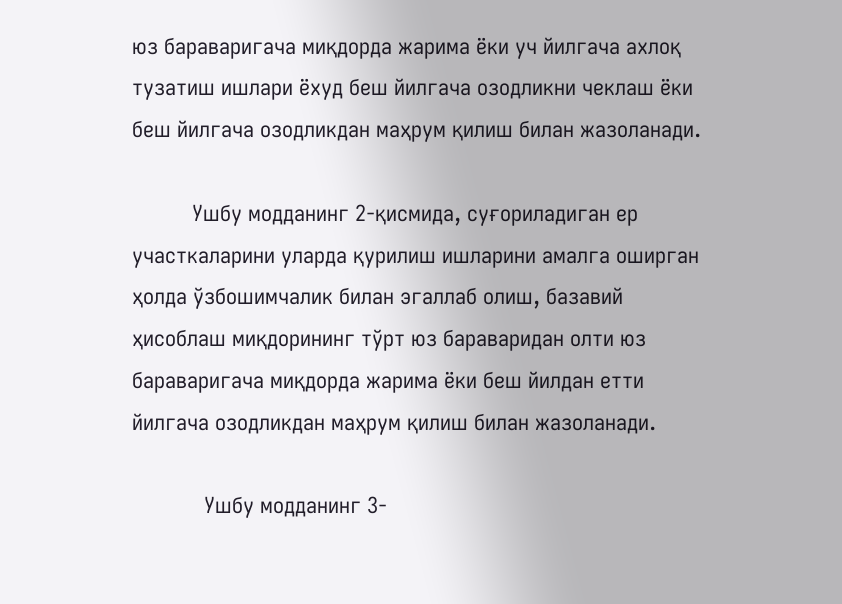юз бараваригача миқдорда жарима ёки уч йилгача ахлоқ тузатиш ишлари ёхуд беш йилгача озодликни чеклаш ёки беш йилгача озодликдан маҳрум қилиш билан жазоланади.

          Ушбу модданинг 2-қисмида, суғориладиган ер участкаларини уларда қурилиш ишларини амалга оширган ҳолда ўзбошимчалик билан эгаллаб олиш, базавий ҳисоблаш миқдорининг тўрт юз бараваридан олти юз бараваригача миқдорда жарима ёки беш йилдан етти йилгача озодликдан маҳрум қилиш билан жазоланади.

            Ушбу модданинг 3-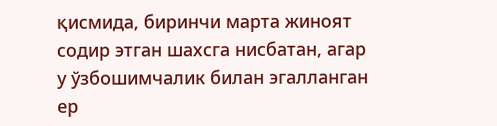қисмида, биринчи марта жиноят содир этган шахсга нисбатан, агар у ўзбошимчалик билан эгалланган ер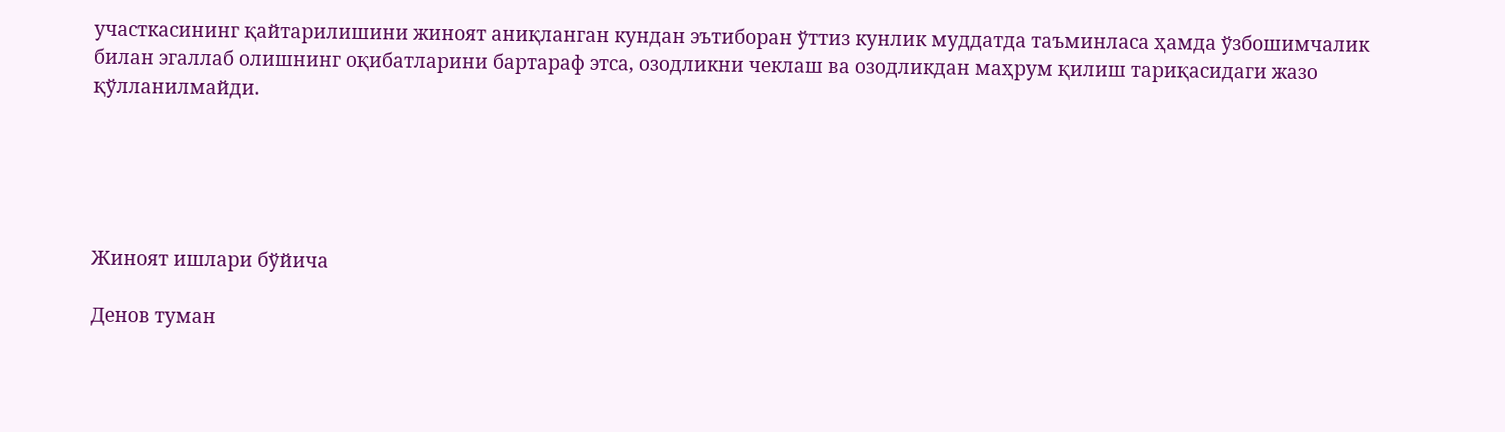участкасининг қайтарилишини жиноят аниқланган кундан эътиборан ўттиз кунлик муддатда таъминласа ҳамда ўзбошимчалик билан эгаллаб олишнинг оқибатларини бартараф этса, озодликни чеклаш ва озодликдан маҳрум қилиш тариқасидаги жазо қўлланилмайди.





Жиноят ишлари бўйича

Денов туман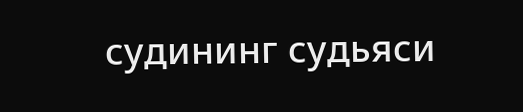судининг судьяси